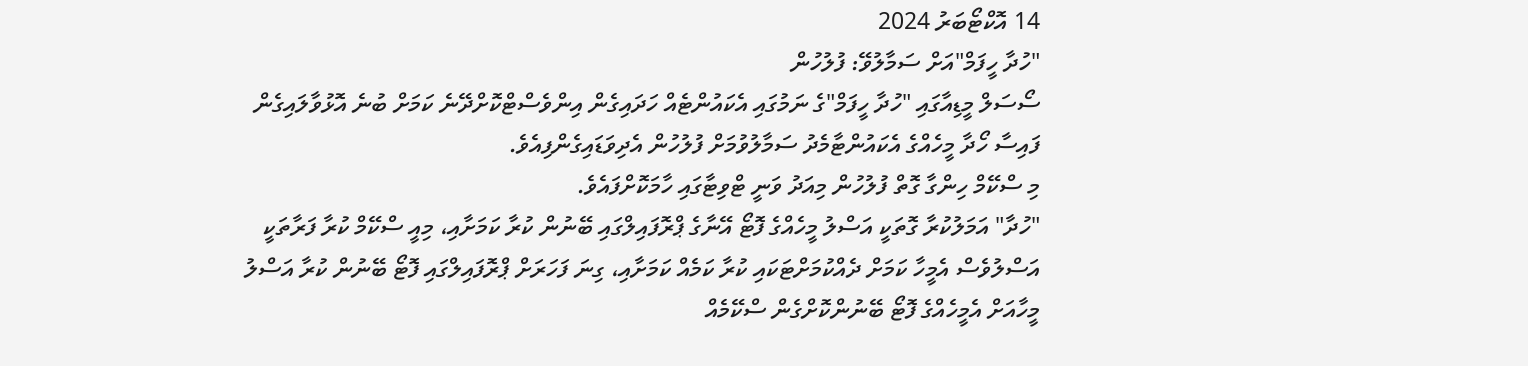14 އޮކްޓޯބަރު 2024
"ހުދާ ހީފަމް"އަށް ސަމާލުވޭ: ފުލުހުން
ސޯސަލް މީޑިއާގައި "ހުދާ ހީފަމް"ގެ ނަމުގައި އެކައުންޓެއް ހަދައިގެން އިންވެސްޓްކޮށްދޭނެ ކަމަށް ބުނެ އޮޅުވާލައިގެން ފައިސާ ހޯދާ މީހެއްގެ އެކައުންޓާމެދު ސަމާލުވުމަށް ފުލުހުން އެދިވަޑައިގެންފިއެވެ.
މި ސްކޭމް ހިންގާ ގޮތް ފުލުހުން މިއަދު ވަނީ ޓްވިޓާގައި ހާމަކޮށްފައެވެ.
"ހުދާ" އަމަލުކުރާ ގޮތަކީ އަސްލު މީހެއްގެ ފޮޓޯ އޭނާގެ ޕްރޮފައިލްގައި ބޭނުން ކުރާ ކަމަށާއި، މިއީ ސްކޭމް ކުރާ ފަރާތަކީ އަސްލުވެސް އެމީހާ ކަމަށް ދެއްކުމަށްޓަކައި ކުރާ ކަމެއް ކަމަށާއި، ގިނަ ފަހަރަށް ޕްރޮފައިލްގައި ފޮޓޯ ބޭނުން ކުރާ އަސްލު މީހާއަށް އެމީހެއްގެ ފޮޓޯ ބޭނުންކޮށްގެން ސްކޭމެއް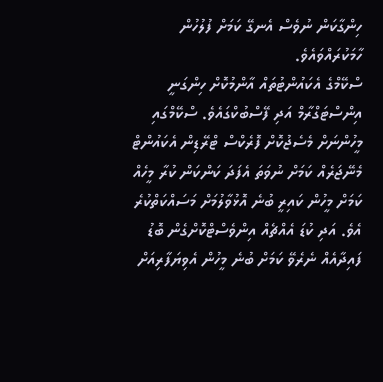ހިންގާކަން ނުވެސް އެނގޭ ކަމަށް ފުލުހުން ހާމަކުރައްވައެވެ.
ސްކޭމްގެ އެކައުންޓުތައް އާންމުކޮށް ހިންގަނީ އިންސްޓަގްރާމް އަދި ފޭސްބުކްގައެވެ. ސްކޭމްގައި މީހުންނަށް މެސެޖުކޮށް ފޮރެކްސް ޓްރޭޑިން އެކައުންޓް މެނޭޖަރެއް ކަމަށް ނުވަތަ އެފަދަ ކަންކަން ކުރާ މީހެއް ކަމަށް މީހުން ކައިރީ ބުނެ އޮޅުވާލުމަށް މަސައްކަތްކުރެ އެވެ. އަދި ކުޑަ އެއްޗެއް އިންވެސްޓްކޮށްގެން ބޮޑު ފައިދާއެއް ނެރެވޭ ކަމަށް ބުނެ މީހުން އެވިޔަފާރިއަށް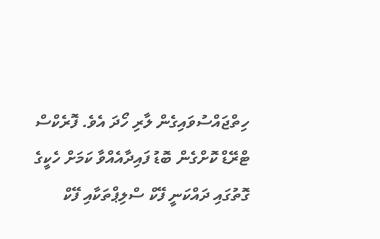ހިތްޖައްސުވައިގެން ލާރި ހޯދަ އެވެ. ފޮރެކްސް ޓްރޭޑް ކޮށްގެން ބޮޑު ފައިދާއެއްވާ ކަމަށް ހެކީގެ ގޮތުގައި ދައްކަނީ ފޭކް ސްލިޕްތަކާއި ފޭކް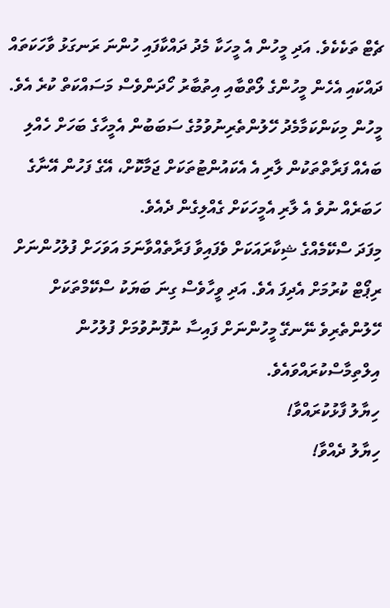ޗެޓް ތަކެކެވެ. އަދި މީހުން އެ މީހަކާ މެދު ދައްކާފައި ހުންނަ ރަނގަޅު ވާހަކަތައް ދައްކައި އެހެން މީހުންގެ ލޯތްބާއި އިތުބާރު ހޯދަންވެސް މަސައްކަތް ކުރެ އެވެ.
މީހުން މިކަންކަމާމެދު ހޭލުންތެރިނުވުމުގެ ސަބަބުން އެމީހާގެ ބަހަށް ހެއްލި ބައެއް ފަރާތްތަކުން ލާރި އެ އެކައުންޓުތަކަށް ޖަމާކޮށް، އޭގެ ފަހުން އޭނާގެ ހަބަރެއް ނުވެ އެ ލާރި އެމީހަކަށް ގެއްލިގެން ދެއެވެ.
މިފަދަ ސްކޭމެއްގެ ޝިކާރައަކަށް ވެފައިވާ ފަރާތެއްވާނަމަ އަވަހަށް ފުލުހުންނަށް ރިޕޯޓް ކުރުމަށް އެދިފަ އެވެ. އަދި ވީހާވެސް ގިނަ ބަޔަކު ސްކޭމްތަކަށް ހޭލުންތެރިވެ ނޭނގޭ މީހުންނަށް ފައިސާ ނުފޮނުވުމަށް ފުލުހުން އިލްތިމާސްކުރައްވައެވެ.
ހިޔާލު ފާޅުކުރައްވާ!
ހިޔާލު ދެއްވާ!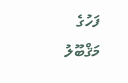ފަހުގެ
މަޤްބޫލު